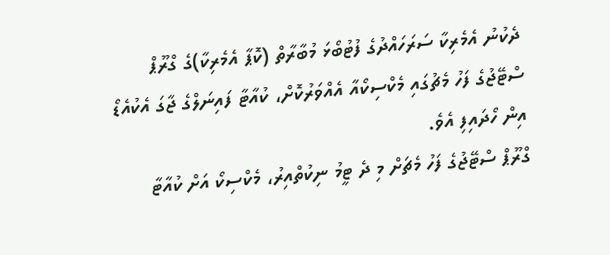ދެކުނު އެމެރިކާ ސަރަހައްދުގެ ފުޓުބޯޅަ މުބާރާތް (ކޮޕާ އެމެރިކާ)ގެ ގްރޫޕް ސްޓޭޖުގެ ފަހު މެޗުގައި މެކްސިކޯއާ އެއްވަރުކޮށް، ކުއާޓާ ފައިނަލްގެ ޖާގަ އެކުއެޑޯ އިން ހޯދައިފި އެވެ.
ގްރޫޕް ސްޓޭޖުގެ ފަހު މެޗަށް މި ދެ ޓީމު ނިކުތްއިރު، މެކްސިކޯ އަށް ކުއާޓާ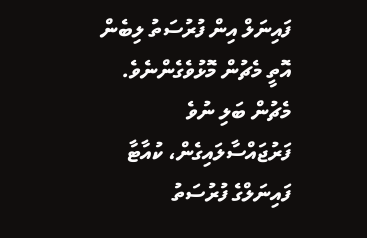ފައިނަލް އިން ފުރުސަތު ލިބެން އޮތީ މެޗުން މޮޅުވެގެންނެވެ. މެޗުން ބަލި ނުވެ ފަރުޖައްސާލައިގެން، ކުއާޓާ ފައިނަލްގެ ފުރުސަތު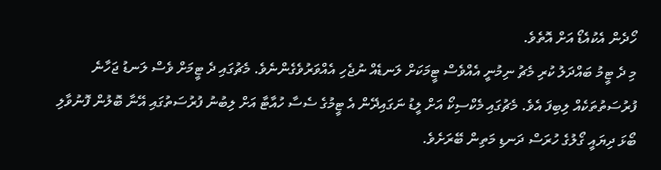ހޯދެން އެކުއެޑޯ އަށް އޮތެވެ.
މި ދެ ޓީމު ބައްދަލު ކުރި މެޗު ނިމުނީ އެއްވެސް ޓީމަކަށް ލަނޑެއް ނުޖެހި އެއްވަރުވެގެންނެވެ. މެޗުގައި ދެ ޓީމަށް ވެސް ލަނޑު ޖަހާނެ ފުރުސަތުތަކެއް ލިބިފަ އެވެ. މެޗުގައި މެކްސިކޯ އަށް ލީޑު ނަގައިދޭން އެ ޓީމުގެ ސެސާ ހުއާޓާ އަށް ލިބުނު ފުރުސަތުގައި އޭނާ ބޮލުން ފޮނުވާލި ބޯޅަ ދިޔައީ ގޯލުގެ ހުރަސް ދަނޑި މަތިން ބޭރަށެވެ.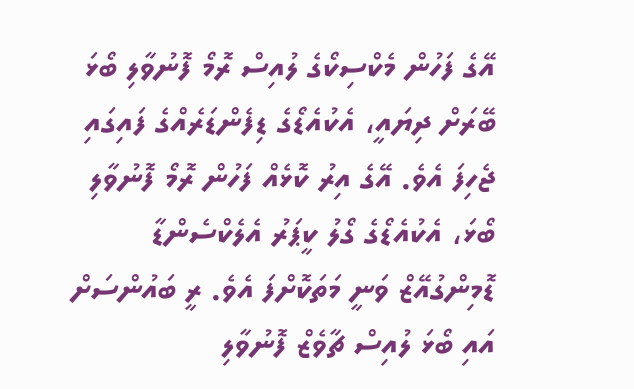އޭގެ ފަހުން މެކްސިކޯގެ ލުއިސް ރޮމޯ ފޮނުވާލި ބޯޅަ ބޭރަށް ދިޔައީ، އެކުއެޑޯގެ ޑިފެންޑަރެއްގެ ފައިގައި ޖެހިފަ އެވެ. އޭގެ އިރު ކޮޅެއް ފަހުން ރޮމޯ ފޮނުވާލި ބޯޅަ، އެކުއެޑޯގެ ގޯލު ކީޕަރު އެލެކްސެންޑާ ޑޮމިންގުއޭޒް ވަނީ މަތަކޮށްފަ އެވެ. ރީ ބައުންސަށް އައި ބޯޅަ ލުއިސް ޗާވެޒް ފޮނުވާލި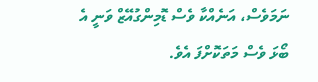ނަމަވެސް، އަނެއްކާ ވެސް ޑޮމިންގުއޭޒް ވަނީ އެ ބޯޅަ ވެސް މަތަކޮށްފަ އެވެ.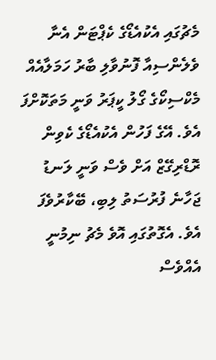މެޗުގައި އެކުއެޑޯގެ ކެޕްޓަން އެނާ ވެލެންސިއާ ފޮނުވާލި ބާރު ހަމަލާއެއް މެކްސިކޯގެ ގޯލު ކީޕަރު ވަނީ މަތަކޮށްފަ އެވެ. އޭގެ ފަހުން އެކުއެޑޯގެ ކެވިން ރޮޑްރިގޭޒް އަށް ވެސް ވަނީ ލަނޑު ޖަހާނެ ފުރުސަތު ލިބި، ބޭކާރުވެފަ އެވެ. އެގޮތުގައި އޮވެ މެޗު ނިމުނީ އެއްވެސް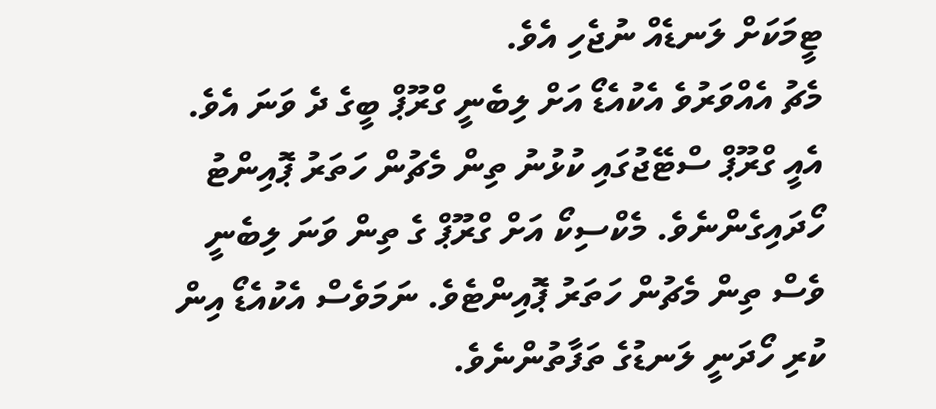ޓީމަކަށް ލަނޑެއް ނުޖެހި އެވެ.
މެޗު އެއްވަރުވެ އެކުއެޑޯ އަށް ލިބެނީ ގްރޫޕް ބީގެ ދެ ވަނަ އެވެ. އެއީ ގްރޫޕް ސްޓޭޖުގައި ކުޅުނު ތިން މެޗުން ހަތަރު ޕޮއިންޓު ހޯދައިގެންނެވެ. މެކްސިކޯ އަށް ގްރޫޕް ގެ ތިން ވަނަ ލިބެނީ ވެސް ތިން މެޗުން ހަތަރު ޕޮއިންޓެވެ. ނަމަވެސް އެކުއެޑޯ އިން ކުރި ހޯދަނީ ލަނޑުގެ ތަފާތުންނެވެ.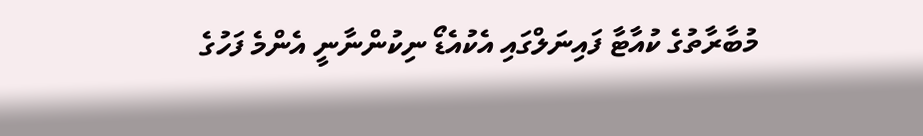މުބާރާތުގެ ކުއާޓާ ފައިނަލްގައި އެކުއެޑޯ ނިކުންނާނީ އެންމެ ފަހުގެ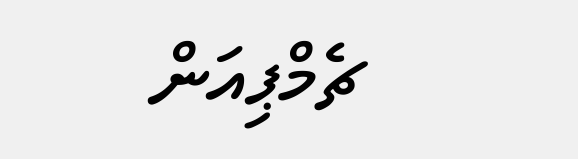ޗެމްޕިއަން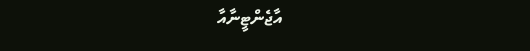އާޖެންޓީނާއާ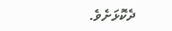ދެކޮޅަށެވެ.